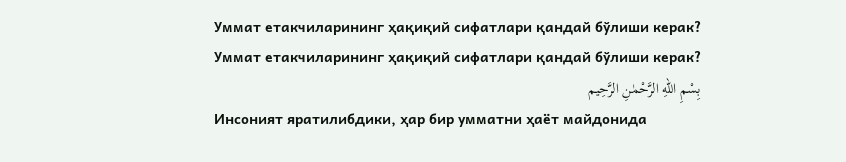Уммат етакчиларининг ҳақиқий сифатлари қандай бўлиши керак?
Уммат етакчиларининг ҳақиқий сифатлари қандай бўлиши керак?
بِسْمِ اللهِ الرَّحْمٰنِ الرَّحِيم
Инсоният яратилибдики, ҳар бир умматни ҳаёт майдонида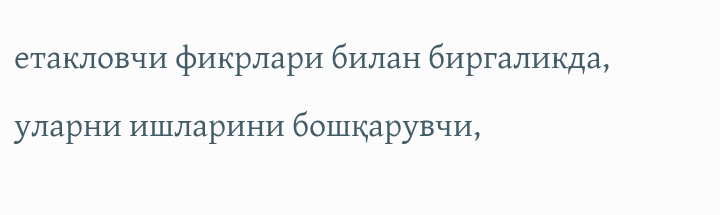етакловчи фикрлари билан биргаликда, уларни ишларини бошқарувчи,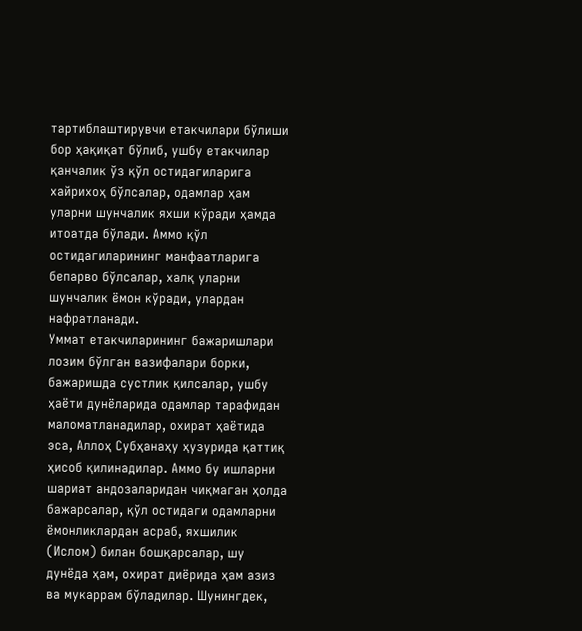тартиблаштирувчи етакчилари бўлиши бор ҳақиқат бўлиб, ушбу етакчилар қанчалик ўз қўл остидагиларига хайрихоҳ бўлсалар, одамлар ҳам уларни шунчалик яхши кўради ҳамда итоатда бўлади. Аммо қўл остидагиларининг манфаатларига бепарво бўлсалар, халқ уларни шунчалик ёмон кўради, улардан нафратланади.
Уммат етакчиларининг бажаришлари лозим бўлган вазифалари борки, бажаришда сустлик қилсалар, ушбу ҳаёти дунёларида одамлар тарафидан маломатланадилар, охират ҳаётида эса, Аллоҳ Субҳанаҳу ҳузурида қаттиқ ҳисоб қилинадилар. Аммо бу ишларни шариат андозаларидан чиқмаган ҳолда бажарсалар, қўл остидаги одамларни ёмонликлардан асраб, яхшилик (Ислом) билан бошқарсалар, шу дунёда ҳам, охират диёрида ҳам азиз ва мукаррам бўладилар. Шунингдек,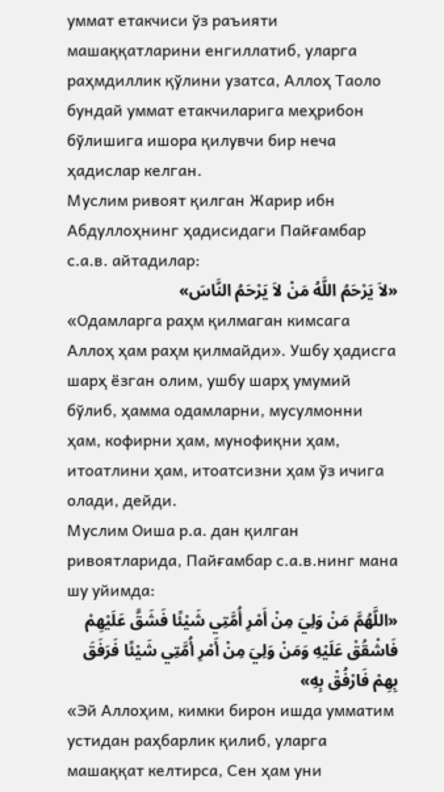уммат етакчиси ўз раъияти машаққатларини енгиллатиб, уларга раҳмдиллик қўлини узатса, Аллоҳ Таоло бундай уммат етакчиларига меҳрибон бўлишига ишора қилувчи бир неча ҳадислар келган.
Муслим ривоят қилган Жарир ибн Абдуллоҳнинг ҳадисидаги Пайғамбар с.а.в. айтадилар:
«لاَ يَرْحَمُ اللَّهُ مَنْ لاَ يَرْحَمُ النَّاسَ»
«Одамларга раҳм қилмаган кимсага Аллоҳ ҳам раҳм қилмайди». Ушбу ҳадисга шарҳ ёзган олим, ушбу шарҳ умумий бўлиб, ҳамма одамларни, мусулмонни ҳам, кофирни ҳам, мунофиқни ҳам, итоатлини ҳам, итоатсизни ҳам ўз ичига олади, дейди.
Муслим Оиша р.а. дан қилган ривоятларида, Пайғамбар с.а.в.нинг мана шу уйимда:
«اللَّهُمَّ مَنْ وَلِيَ مِنْ أَمْرِ أُمَّتِي شَيْئًا فَشَقَّ عَلَيْهِمْ فَاشْقُقْ عَلَيْهِ وَمَنْ وَلِيَ مِنْ أَمْرِ أُمَّتِي شَيْئًا فَرَفَقَ بِهِمْ فَارْفُقْ بِهِ»
«Эй Аллоҳим, кимки бирон ишда умматим устидан раҳбарлик қилиб, уларга машаққат келтирса, Сен ҳам уни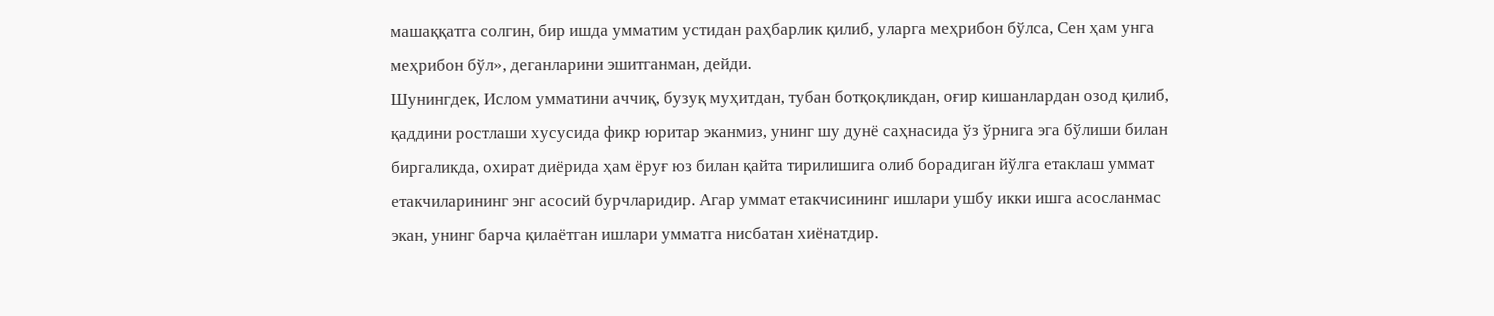машаққатга солгин, бир ишда умматим устидан раҳбарлик қилиб, уларга меҳрибон бўлса, Сен ҳам унга меҳрибон бўл», деганларини эшитганман, дейди.
Шунингдек, Ислом умматини аччиқ, бузуқ муҳитдан, тубан ботқоқликдан, оғир кишанлардан озод қилиб, қаддини ростлаши хусусида фикр юритар эканмиз, унинг шу дунё саҳнасида ўз ўрнига эга бўлиши билан биргаликда, охират диёрида ҳам ёруғ юз билан қайта тирилишига олиб борадиган йўлга етаклаш уммат етакчиларининг энг асосий бурчларидир. Агар уммат етакчисининг ишлари ушбу икки ишга асосланмас экан, унинг барча қилаётган ишлари умматга нисбатан хиёнатдир.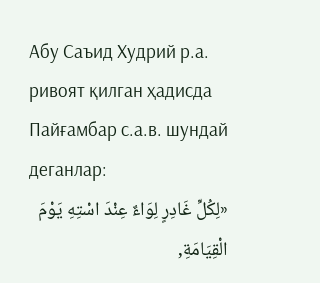Абу Саъид Худрий р.а. ривоят қилган ҳадисда Пайғамбар с.а.в. шундай деганлар:
«لِكُلِّ غَادِرٍ لِوَاءٌ عِنْدَ اسْتِهِ يَوْمَ الْقِيَامَةِ,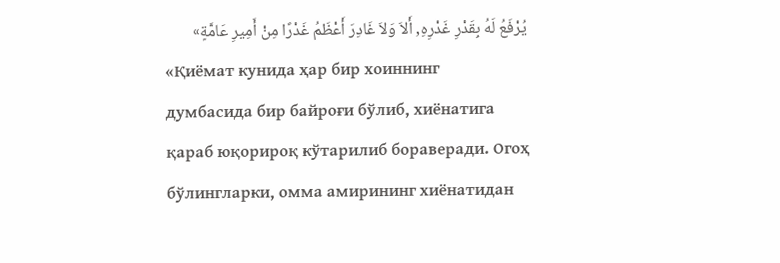يُرْفَعُ لَهُ بِقَدْرِ غَدْرِهِ, أَلاَ وَلاَ غَادِرَ أَعْظَمُ غَدْرًا مِنْ أَمِيرِ عَامَّةٍ»
«Қиёмат кунида ҳар бир хоиннинг думбасида бир байроғи бўлиб, хиёнатига қараб юқорироқ кўтарилиб бораверади. Огоҳ бўлингларки, омма амирининг хиёнатидан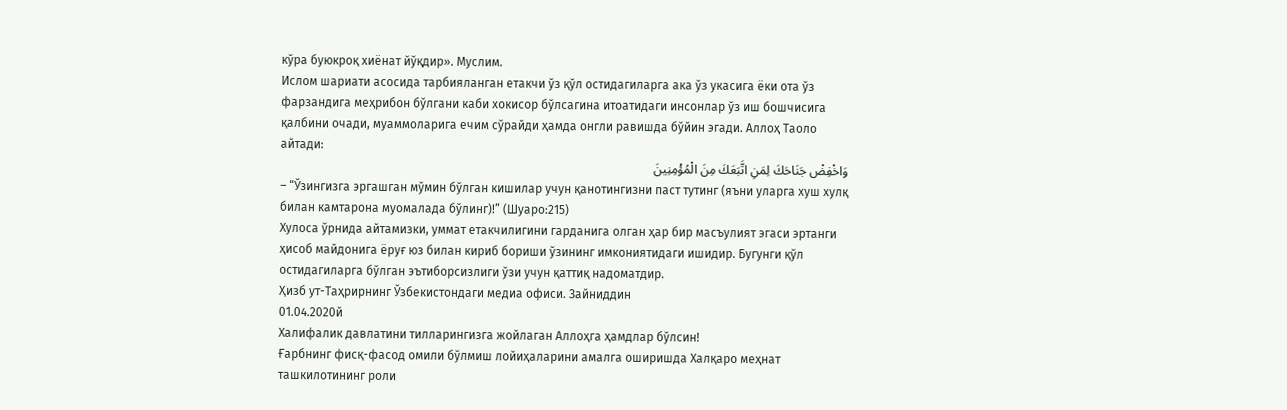кўра буюкроқ хиёнат йўқдир». Муслим.
Ислом шариати асосида тарбияланган етакчи ўз қўл остидагиларга ака ўз укасига ёки ота ўз фарзандига меҳрибон бўлгани каби хокисор бўлсагина итоатидаги инсонлар ўз иш бошчисига қалбини очади, муаммоларига ечим сўрайди ҳамда онгли равишда бўйин эгади. Аллоҳ Таоло айтади:
وَاخْفِضْ جَنَاحَكَ لِمَنِ اتَّبَعَكَ مِنَ الْمُؤْمِنِينَ
– “Ўзингизга эргашган мўмин бўлган кишилар учун қанотингизни паст тутинг (яъни уларга хуш хулқ билан камтарона муомалада бўлинг)!” (Шуаро:215)
Хулоса ўрнида айтамизки, уммат етакчилигини гарданига олган ҳар бир масъулият эгаси эртанги ҳисоб майдонига ёруғ юз билан кириб бориши ўзининг имкониятидаги ишидир. Бугунги қўл остидагиларга бўлган эътиборсизлиги ўзи учун қаттиқ надоматдир.
Ҳизб ут-Таҳрирнинг Ўзбекистондаги медиа офиси. Зайниддин
01.04.2020й
Халифалик давлатини тилларингизга жойлаган Аллоҳга ҳамдлар бўлсин!
Ғарбнинг фисқ-фасод омили бўлмиш лойиҳаларини амалга оширишда Халқаро меҳнат ташкилотининг роли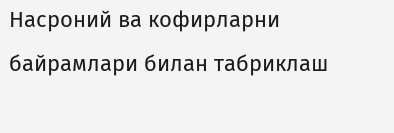Насроний ва кофирларни байрамлари билан табриклаш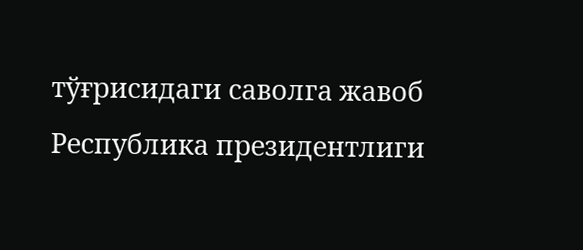тўғрисидаги саволга жавоб
Республика президентлиги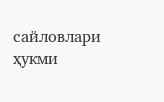сайловлари ҳукми